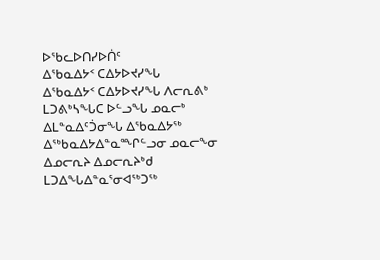ᐅᖃᓚᐅᑎᓯᐅᑏᑦ
ᐃᖃᓇᐃᔭᑉ ᑕᐃᔭᐅᔪᓯᖓ
ᐃᖃᓇᐃᔭᑉ ᑕᐃᔭᐅᔪᓯᖓ ᐱᓕᕆᕕᒃ ᒪᑐᕕᒃᓴᖓᑕ ᐅᓪᓗᖓ ᓄᓇᓕᒃ ᐃᒪᓐᓇᐃᑦᑑᓂᖓ ᐃᖃᓇᐃᔭᖅ
ᐃᖅᑲᓇᐃᔭᐃᓐᓇᙱᓪᓗᓂ ᓄᓇᓕᖕᓂ ᐃᓄᓕᕆᔨ ᐃᓄᓕᕆᔨᒃᑯ ᒪᑐᐃᖓᐃᓐᓇᕐᓂᐊᖅᑐᖅ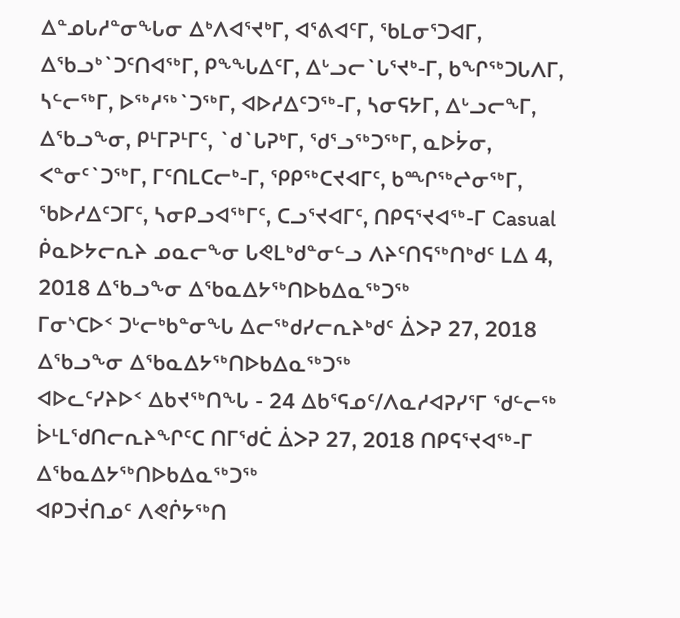ᐃᓐᓄᒐᓱᓐᓂᖓᓂ ᐃᒃᐱᐊᕐᔪᒃᒥ, ᐊᕐᕕᐊᑦᒥ, ᖃᒪᓂᕐᑐᐊᒥ, ᐃᖃᓗᒃ`ᑐᑦᑎᐊᖅᒥ, ᑭᖕᖓᐃᑦᒥ, ᐃᒡᓗᓕ`ᒐᕐᔪᒃ-ᒥ, ᑲᖏᖅᑐᒐᐱᒥ, ᓴᓪᓕᖅᒥ, ᐅᖅᓱᖅ`ᑐᖅᒥ, ᐊᐅᓱᐃᑦᑐᖅ-ᒥ, ᓴᓂᕋᔭᒥ, ᐃᒡᓗᓕᖕᒥ, ᐃᖃᓗᖕᓂ, ᑭᒻᒥᕈᒻᒥᑦ, `ᑯ`ᒐᕈᒃᒥ, ᖁᕐᓗᖅᑐᖅᒥ, ᓇᐅᔮᓂ, ᐸᓐᓂᑦ`ᑐᖅᒥ, ᒥᑦᑎᒪᑕᓕᒃ-ᒥ, ᕿᑭᖅᑕᔪᐊᒥᑦ, ᑲᙱᖅᖠᓂᖅᒥ, ᖃᐅᓱᐃᑦᑐᒥᑦ, ᓴᓂᑭᓗᐊᖅᒥᑦ, ᑕᓗᕐᔪᐊᒥᑦ, ᑎᑭᕋᕐᔪᐊᖅ-ᒥ Casual
ᑮᓇᐅᔭᓕᕆᔨ ᓄᓇᓕᖕᓂ ᒐᕙᒪᒃᑯᓐᓂᓪᓗ ᐱᔨᑦᑎᕋᖅᑎᒃᑯᑦ ᒪᐃ 4, 2018 ᐃᖃᓗᖕᓂ ᐃᖃᓇᐃᔭᖅᑎᐅᑲᐃᓇᖅᑐᖅ
ᒥᓂᔅᑕᐅᑉ ᑐᒡᓕᒃᑲᓐᓂᖓ ᐃᓕᖅᑯᓯᓕᕆᔨᒃᑯᑦ ᐄᐳᕈ 27, 2018 ᐃᖃᓗᖕᓂ ᐃᖃᓇᐃᔭᖅᑎᐅᑲᐃᓇᖅᑐᖅ
ᐊᐅᓚᑦᓯᔨᐅᑉ ᐃᑲᔪᖅᑎᖓ - 24 ᐃᑲᕐᕋᓄᑦ/ᐱᓇᓱᐊᕈᓯᕐᒥ ᖁᓪᓕᖅ ᐆᒻᒪᖁᑎᓕᕆᔨᖏᑦᑕ ᑎᒥᖁᑖ ᐄᐳᕈ 27, 2018 ᑎᑭᕋᕐᔪᐊᖅ-ᒥ ᐃᖃᓇᐃᔭᖅᑎᐅᑲᐃᓇᖅᑐᖅ
ᐊᑭᑐᔫᑎᓄᑦ ᐱᕙᒌᔭᖅᑎ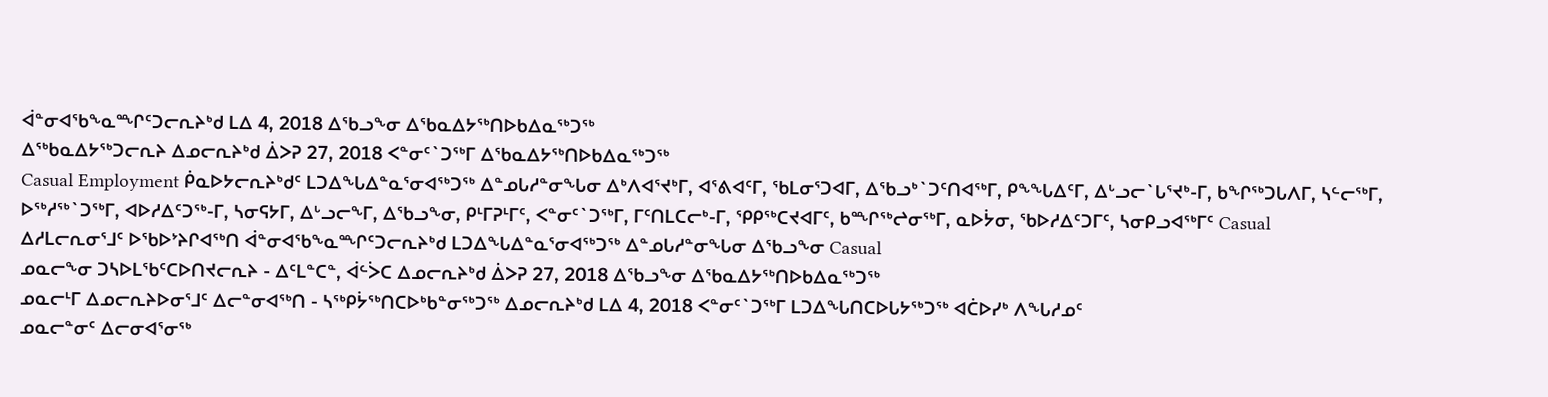ᐋᓐᓂᐊᖃᖕᓇᙱᑦᑐᓕᕆᔨᒃᑯ ᒪᐃ 4, 2018 ᐃᖃᓗᖕᓂ ᐃᖃᓇᐃᔭᖅᑎᐅᑲᐃᓇᖅᑐᖅ
ᐃᖅᑲᓇᐃᔭᖅᑐᓕᕆᔨ ᐃᓄᓕᕆᔨᒃᑯ ᐄᐳᕈ 27, 2018 ᐸᓐᓂᑦ`ᑐᖅᒥ ᐃᖃᓇᐃᔭᖅᑎᐅᑲᐃᓇᖅᑐᖅ
Casual Employment ᑮᓇᐅᔭᓕᕆᔨᒃᑯᑦ ᒪᑐᐃᖓᐃᓐᓇᕐᓂᐊᖅᑐᖅ ᐃᓐᓄᒐᓱᓐᓂᖓᓂ ᐃᒃᐱᐊᕐᔪᒃᒥ, ᐊᕐᕕᐊᑦᒥ, ᖃᒪᓂᕐᑐᐊᒥ, ᐃᖃᓗᒃ`ᑐᑦᑎᐊᖅᒥ, ᑭᖕᖓᐃᑦᒥ, ᐃᒡᓗᓕ`ᒐᕐᔪᒃ-ᒥ, ᑲᖏᖅᑐᒐᐱᒥ, ᓴᓪᓕᖅᒥ, ᐅᖅᓱᖅ`ᑐᖅᒥ, ᐊᐅᓱᐃᑦᑐᖅ-ᒥ, ᓴᓂᕋᔭᒥ, ᐃᒡᓗᓕᖕᒥ, ᐃᖃᓗᖕᓂ, ᑭᒻᒥᕈᒻᒥᑦ, ᐸᓐᓂᑦ`ᑐᖅᒥ, ᒥᑦᑎᒪᑕᓕᒃ-ᒥ, ᕿᑭᖅᑕᔪᐊᒥᑦ, ᑲᙱᖅᖠᓂᖅᒥ, ᓇᐅᔮᓂ, ᖃᐅᓱᐃᑦᑐᒥᑦ, ᓴᓂᑭᓗᐊᖅᒥᑦ Casual
ᐃᓱᒪᓕᕆᓂᕐᒧᑦ ᐅᖃᐅᔾᔨᒋᐊᖅᑎ ᐋᓐᓂᐊᖃᖕᓇᙱᑦᑐᓕᕆᔨᒃᑯ ᒪᑐᐃᖓᐃᓐᓇᕐᓂᐊᖅᑐᖅ ᐃᓐᓄᒐᓱᓐᓂᖓᓂ ᐃᖃᓗᖕᓂ Casual
ᓄᓇᓕᖕᓂ ᑐᓴᐅᒪᖃᑦᑕᐅᑎᔪᓕᕆᔨ - ᐃᑦᒪᓐᑕᓐ, ᐋᓪᐴᑕ ᐃᓄᓕᕆᔨᒃᑯ ᐄᐳᕈ 27, 2018 ᐃᖃᓗᖕᓂ ᐃᖃᓇᐃᔭᖅᑎᐅᑲᐃᓇᖅᑐᖅ
ᓄᓇᓕᒻᒥ ᐃᓄᓕᕆᔨᐅᓂᕐᒧᑦ ᐃᓕᓐᓂᐊᖅᑎ - ᓴᖅᑭᔮᖅᑎᑕᐅᒃᑲᓐᓂᖅᑐᖅ ᐃᓄᓕᕆᔨᒃᑯ ᒪᐃ 4, 2018 ᐸᓐᓂᑦ`ᑐᖅᒥ ᒪᑐᐃᖓᑎᑕᐅᒐᔭᖅᑐᖅ ᐊᑖᐅᓯᒃ ᐱᖓᓱᓄᑦ
ᓄᓇᓕᓐᓂᑦ ᐃᓕᓂᐊᕐᓂᖅ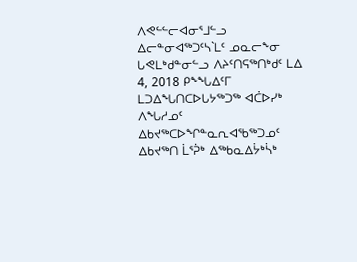ᐱᕙᓪᓪᓕᐊᓂᕐᒧᓪᓗ ᐃᓕᓐᓂᐊᖅᑐᑦᓴ`ᒪᑦ ᓄᓇᓕᖕᓂ ᒐᕙᒪᒃᑯᓐᓂᓪᓗ ᐱᔨᑦᑎᕋᖅᑎᒃᑯᑦ ᒪᐃ 4, 2018 ᑭᖕᖓᐃᑦᒥ ᒪᑐᐃᖓᑎᑕᐅᒐᔭᖅᑐᖅ ᐊᑖᐅᓯᒃ ᐱᖓᓱᓄᑦ
ᐃᑲᔪᖅᑕᐅᖏᓐᓇᕆᐊᖃᖅᑐᓄᑦ ᐃᑲᔪᖅᑎ ᒫᕐᕉᒃ ᐃᖅᑲᓇᐃᔮᒃᓵᒃ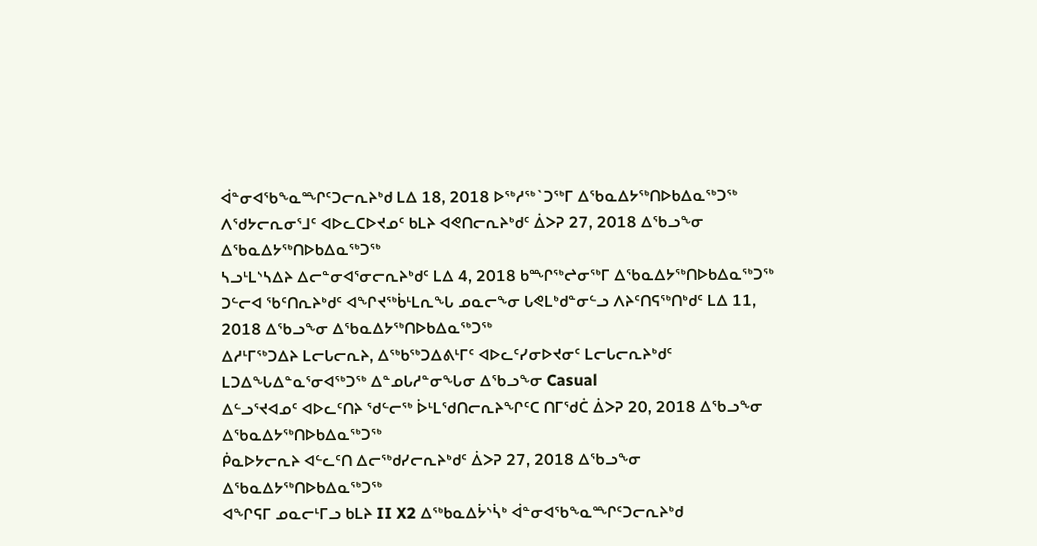ᐋᓐᓂᐊᖃᖕᓇᙱᑦᑐᓕᕆᔨᒃᑯ ᒪᐃ 18, 2018 ᐅᖅᓱᖅ`ᑐᖅᒥ ᐃᖃᓇᐃᔭᖅᑎᐅᑲᐃᓇᖅᑐᖅ
ᐱᖁᔭᓕᕆᓂᕐᒧᑦ ᐊᐅᓚᑕᐅᔪᓄᑦ ᑲᒪᔨ ᐊᕙᑎᓕᕆᔨᒃᑯᑦ ᐄᐳᕈ 27, 2018 ᐃᖃᓗᖕᓂ ᐃᖃᓇᐃᔭᖅᑎᐅᑲᐃᓇᖅᑐᖅ
ᓴᓗᒻᒪᔅᓴᐃᔨ ᐃᓕᓐᓂᐊᕐᓂᓕᕆᔨᒃᑯᑦ ᒪᐃ 4, 2018 ᑲᙱᖅᖠᓂᖅᒥ ᐃᖃᓇᐃᔭᖅᑎᐅᑲᐃᓇᖅᑐᖅ
ᑐᓪᓕᐊ ᖃᑦᑎᕆᔨᒃᑯᑦ ᐊᖏᔪᖅᑳᒻᒪᕆᖓ ᓄᓇᓕᖕᓂ ᒐᕙᒪᒃᑯᓐᓂᓪᓗ ᐱᔨᑦᑎᕋᖅᑎᒃᑯᑦ ᒪᐃ 11, 2018 ᐃᖃᓗᖕᓂ ᐃᖃᓇᐃᔭᖅᑎᐅᑲᐃᓇᖅᑐᖅ
ᐃᓱᒻᒥᖅᑐᐃᔨ ᒪᓕᒐᓕᕆᔨ, ᐃᖅᑲᖅᑐᐃᕕᒻᒥᑦ ᐊᐅᓚᑦᓯᓂᐅᔪᓂᑦ ᒪᓕᒐᓕᕆᔨᒃᑯᑦ ᒪᑐᐃᖓᐃᓐᓇᕐᓂᐊᖅᑐᖅ ᐃᓐᓄᒐᓱᓐᓂᖓᓂ ᐃᖃᓗᖕᓂ Casual
ᐃᓪᓗᕐᔪᐊᓄᑦ ᐊᐅᓚᑦᑎᔨ ᖁᓪᓕᖅ ᐆᒻᒪᖁᑎᓕᕆᔨᖏᑦᑕ ᑎᒥᖁᑖ ᐄᐳᕈ 20, 2018 ᐃᖃᓗᖕᓂ ᐃᖃᓇᐃᔭᖅᑎᐅᑲᐃᓇᖅᑐᖅ
ᑮᓇᐅᔭᓕᕆᔨ ᐊᓪᓚᑦᑎ ᐃᓕᖅᑯᓯᓕᕆᔨᒃᑯᑦ ᐄᐳᕈ 27, 2018 ᐃᖃᓗᖕᓂ ᐃᖃᓇᐃᔭᖅᑎᐅᑲᐃᓇᖅᑐᖅ
ᐊᖏᕋᒥ ᓄᓇᓕᒻᒥᓗ ᑲᒪᔨ II X2 ᐃᖅᑲᓇᐃᔮᔅᓵᒃ ᐋᓐᓂᐊᖃᖕᓇᙱᑦᑐᓕᕆᔨᒃᑯ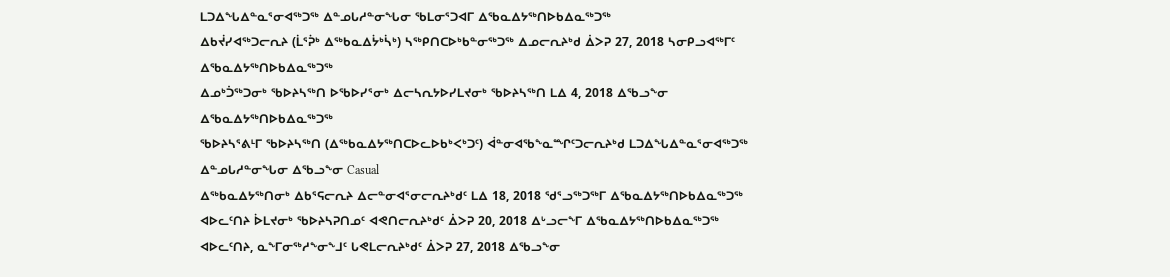ᒪᑐᐃᖓᐃᓐᓇᕐᓂᐊᖅᑐᖅ ᐃᓐᓄᒐᓱᓐᓂᖓᓂ ᖃᒪᓂᕐᑐᐊᒥ ᐃᖃᓇᐃᔭᖅᑎᐅᑲᐃᓇᖅᑐᖅ
ᐃᑲᔫᓯᐊᖅᑐᓕᕆᔨ (ᒫᕐᕉᒃ ᐃᖅᑲᓇᐃᔮᒃᓵᒃ) ᓴᖅᑭᑎᑕᐅᒃᑲᓐᓂᖅᑐᖅ ᐃᓄᓕᕆᔨᒃᑯ ᐄᐳᕈ 27, 2018 ᓴᓂᑭᓗᐊᖅᒥᑦ ᐃᖃᓇᐃᔭᖅᑎᐅᑲᐃᓇᖅᑐᖅ
ᐃᓄᒃᑑᖅᑐᓂᒃ ᖃᐅᔨᓴᖅᑎ ᐅᖃᐅᓯᕐᓂᒃ ᐃᓕᓴᕆᔭᐅᓯᒪᔪᓂᒃ ᖃᐅᔨᓴᖅᑎ ᒪᐃ 4, 2018 ᐃᖃᓗᖕᓂ ᐃᖃᓇᐃᔭᖅᑎᐅᑲᐃᓇᖅᑐᖅ
ᖃᐅᔨᓴᕐᕕᒻᒥ ᖃᐅᔨᓴᖅᑎ (ᐃᖅᑲᓇᐃᔭᖅᑎᑕᐅᓚᐅᑲᒃᐸᒃᑐᑦ) ᐋᓐᓂᐊᖃᖕᓇᙱᑦᑐᓕᕆᔨᒃᑯ ᒪᑐᐃᖓᐃᓐᓇᕐᓂᐊᖅᑐᖅ ᐃᓐᓄᒐᓱᓐᓂᖓᓂ ᐃᖃᓗᖕᓂ Casual
ᐃᖅᑲᓇᐃᔭᖅᑎᓂᒃ ᐃᑲᕐᕋᓕᕆᔨ ᐃᓕᓐᓂᐊᕐᓂᓕᕆᔨᒃᑯᑦ ᒪᐃ 18, 2018 ᖁᕐᓗᖅᑐᖅᒥ ᐃᖃᓇᐃᔭᖅᑎᐅᑲᐃᓇᖅᑐᖅ
ᐊᐅᓚᑦᑎᔨ ᐆᒪᔪᓂᒃ ᖃᐅᔨᓴᕈᑎᓄᑦ ᐊᕙᑎᓕᕆᔨᒃᑯᑦ ᐄᐳᕈ 20, 2018 ᐃᒡᓗᓕᖕᒥ ᐃᖃᓇᐃᔭᖅᑎᐅᑲᐃᓇᖅᑐᖅ
ᐊᐅᓚᑦᑎᔨ, ᓇᖕᒥᓂᖅᓱᖕᓂᖕᒧᑦ ᒐᕙᒪᓕᕆᔨᒃᑯᑦ ᐄᐳᕈ 27, 2018 ᐃᖃᓗᖕᓂ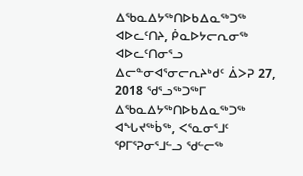ᐃᖃᓇᐃᔭᖅᑎᐅᑲᐃᓇᖅᑐᖅ
ᐊᐅᓚᑦᑎᔨ, ᑮᓇᐅᔭᓕᕆᓂᖅ ᐊᐅᓚᑦᑎᓂᕐᓗ ᐃᓕᓐᓂᐊᕐᓂᓕᕆᔨᒃᑯᑦ ᐄᐳᕈ 27, 2018 ᖁᕐᓗᖅᑐᖅᒥ ᐃᖃᓇᐃᔭᖅᑎᐅᑲᐃᓇᖅᑐᖅ
ᐊᖓᔪᖅᑳᖅ, ᐸᕐᓇᓂᕐᒧᑦ ᕿᒥᕐᕈᓂᕐᒧᓪᓗ ᖁᓪᓕᖅ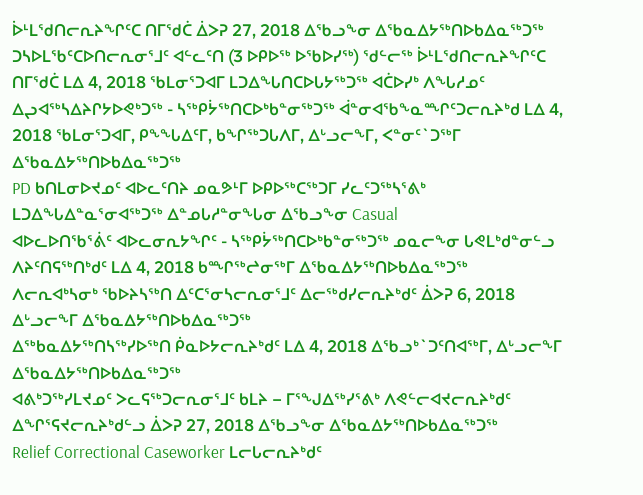ᐆᒻᒪᖁᑎᓕᕆᔨᖏᑦᑕ ᑎᒥᖁᑖ ᐄᐳᕈ 27, 2018 ᐃᖃᓗᖕᓂ ᐃᖃᓇᐃᔭᖅᑎᐅᑲᐃᓇᖅᑐᖅ
ᑐᓴᐅᒪᖃᑦᑕᐅᑎᓕᕆᓂᕐᒧᑦ ᐊᓪᓚᑦᑎ (3 ᐅᑭᐅᖅ ᐅᖃᐅᓯᖅ) ᖁᓪᓕᖅ ᐆᒻᒪᖁᑎᓕᕆᔨᖏᑦᑕ ᑎᒥᖁᑖ ᒪᐃ 4, 2018 ᖃᒪᓂᕐᑐᐊᒥ ᒪᑐᐃᖓᑎᑕᐅᒐᔭᖅᑐᖅ ᐊᑖᐅᓯᒃ ᐱᖓᓱᓄᑦ
ᐃᖢᐊᖅᓴᐃᔨᒋᔭᐅᕙᒃᑐᖅ - ᓴᖅᑭᔮᖅᑎᑕᐅᒃᑲᓐᓂᖅᑐᖅ ᐋᓐᓂᐊᖃᖕᓇᙱᑦᑐᓕᕆᔨᒃᑯ ᒪᐃ 4, 2018 ᖃᒪᓂᕐᑐᐊᒥ, ᑭᖕᖓᐃᑦᒥ, ᑲᖏᖅᑐᒐᐱᒥ, ᐃᒡᓗᓕᖕᒥ, ᐸᓐᓂᑦ`ᑐᖅᒥ ᐃᖃᓇᐃᔭᖅᑎᐅᑲᐃᓇᖅᑐᖅ
PD ᑲᑎᒪᓂᐅᔪᓄᑦ ᐊᐅᓚᑦᑎᔨ ᓄᓇᕗᒻᒥ ᐅᑭᐅᖅᑕᖅᑐᒥ ᓯᓚᑦᑐᖅᓴᕐᕕᒃ ᒪᑐᐃᖓᐃᓐᓇᕐᓂᐊᖅᑐᖅ ᐃᓐᓄᒐᓱᓐᓂᖓᓂ ᐃᖃᓗᖕᓂ Casual
ᐊᐅᓚᐅᑎᖃᕐᕖᑦ ᐊᐅᓚᓂᕆᔭᖏᑦ - ᓴᖅᑭᔮᖅᑎᑕᐅᒃᑲᓐᓂᖅᑐᖅ ᓄᓇᓕᖕᓂ ᒐᕙᒪᒃᑯᓐᓂᓪᓗ ᐱᔨᑦᑎᕋᖅᑎᒃᑯᑦ ᒪᐃ 4, 2018 ᑲᙱᖅᖠᓂᖅᒥ ᐃᖃᓇᐃᔭᖅᑎᐅᑲᐃᓇᖅᑐᖅ
ᐱᓕᕆᐊᒃᓴᓂᒃ ᖃᐅᔨᓴᖅᑎ ᐃᑦᑕᕐᓂᓴᓕᕆᓂᕐᒧᑦ ᐃᓕᖅᑯᓯᓕᕆᔨᒃᑯᑦ ᐄᐳᕈ 6, 2018 ᐃᒡᓗᓕᖕᒥ ᐃᖃᓇᐃᔭᖅᑎᐅᑲᐃᓇᖅᑐᖅ
ᐃᖅᑲᓇᐃᔭᖅᑎᓴᖅᓯᐅᖅᑎ ᑮᓇᐅᔭᓕᕆᔨᒃᑯᑦ ᒪᐃ 4, 2018 ᐃᖃᓗᒃ`ᑐᑦᑎᐊᖅᒥ, ᐃᒡᓗᓕᖕᒥ ᐃᖃᓇᐃᔭᖅᑎᐅᑲᐃᓇᖅᑐᖅ
ᐊᕕᒃᑐᖅᓯᒪᔪᓄᑦ ᐳᓚᕋᖅᑐᓕᕆᓂᕐᒧᑦ ᑲᒪᔨ − ᒥᕐᖑᐃᖅᓯᕐᕕᒃ ᐱᕙᓪᓕᐊᔪᓕᕆᔨᒃᑯᑦ ᐃᖏᕐᕋᔪᓕᕆᔨᒃᑯᓪᓗ ᐄᐳᕈ 27, 2018 ᐃᖃᓗᖕᓂ ᐃᖃᓇᐃᔭᖅᑎᐅᑲᐃᓇᖅᑐᖅ
Relief Correctional Caseworker ᒪᓕᒐᓕᕆᔨᒃᑯᑦ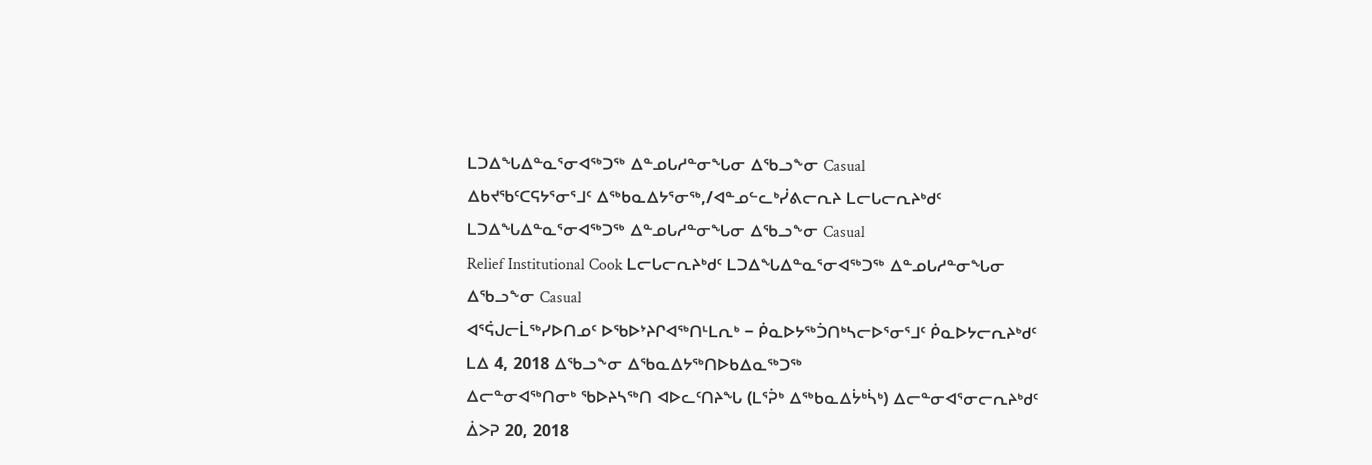ᒪᑐᐃᖓᐃᓐᓇᕐᓂᐊᖅᑐᖅ ᐃᓐᓄᒐᓱᓐᓂᖓᓂ ᐃᖃᓗᖕᓂ Casual
ᐃᑲᔪᖃᑦᑕᕋᔭᕐᓂᕐᒧᑦ ᐃᖅᑲᓇᐃᔭᕐᓂᖅ,/ᐊᓐᓄᓪᓚᒃᓰᕕᓕᕆᔨ ᒪᓕᒐᓕᕆᔨᒃᑯᑦ ᒪᑐᐃᖓᐃᓐᓇᕐᓂᐊᖅᑐᖅ ᐃᓐᓄᒐᓱᓐᓂᖓᓂ ᐃᖃᓗᖕᓂ Casual
Relief Institutional Cook ᒪᓕᒐᓕᕆᔨᒃᑯᑦ ᒪᑐᐃᖓᐃᓐᓇᕐᓂᐊᖅᑐᖅ ᐃᓐᓄᒐᓱᓐᓂᖓᓂ ᐃᖃᓗᖕᓂ Casual
ᐊᕐᕌᒍᓕᒫᖅᓯᐅᑎᓄᑦ ᐅᖃᐅᔾᔨᒋᐊᖅᑎᒻᒪᕆᒃ − ᑮᓇᐅᔭᖅᑑᑎᒃᓴᓕᐅᕐᓂᕐᒧᑦ ᑮᓇᐅᔭᓕᕆᔨᒃᑯᑦ ᒪᐃ 4, 2018 ᐃᖃᓗᖕᓂ ᐃᖃᓇᐃᔭᖅᑎᐅᑲᐃᓇᖅᑐᖅ
ᐃᓕᓐᓂᐊᖅᑎᓂᒃ ᖃᐅᔨᓴᖅᑎ ᐊᐅᓚᑦᑎᔨᖓ (ᒪᕐᕉᒃ ᐃᖅᑲᓇᐃᔮᒃᓵᒃ) ᐃᓕᓐᓂᐊᕐᓂᓕᕆᔨᒃᑯᑦ ᐄᐳᕈ 20, 2018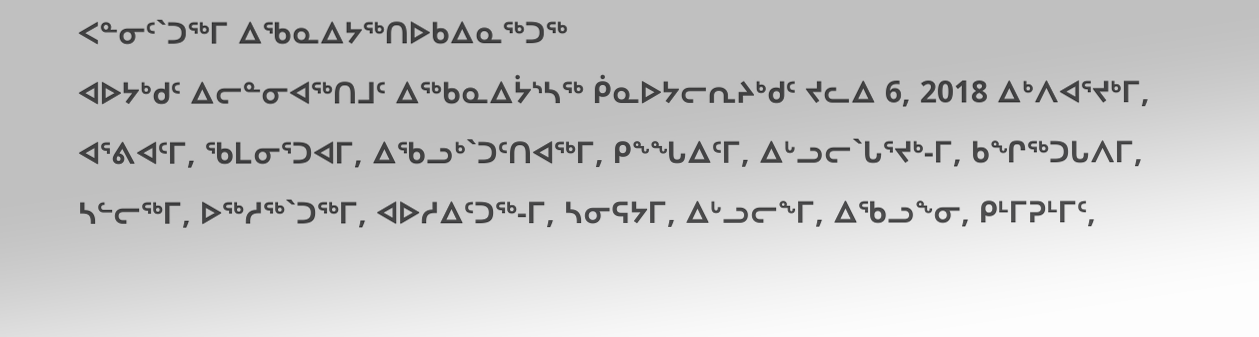ᐸᓐᓂᑦ`ᑐᖅᒥ ᐃᖃᓇᐃᔭᖅᑎᐅᑲᐃᓇᖅᑐᖅ
ᐊᐅᔭᒃᑯᑦ ᐃᓕᓐᓂᐊᖅᑎᒧᑦ ᐃᖅᑲᓇᐃᔮᔅᓴᖅ ᑮᓇᐅᔭᓕᕆᔨᒃᑯᑦ ᔪᓚᐃ 6, 2018 ᐃᒃᐱᐊᕐᔪᒃᒥ, ᐊᕐᕕᐊᑦᒥ, ᖃᒪᓂᕐᑐᐊᒥ, ᐃᖃᓗᒃ`ᑐᑦᑎᐊᖅᒥ, ᑭᖕᖓᐃᑦᒥ, ᐃᒡᓗᓕ`ᒐᕐᔪᒃ-ᒥ, ᑲᖏᖅᑐᒐᐱᒥ, ᓴᓪᓕᖅᒥ, ᐅᖅᓱᖅ`ᑐᖅᒥ, ᐊᐅᓱᐃᑦᑐᖅ-ᒥ, ᓴᓂᕋᔭᒥ, ᐃᒡᓗᓕᖕᒥ, ᐃᖃᓗᖕᓂ, ᑭᒻᒥᕈᒻᒥᑦ,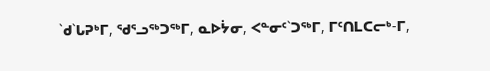`ᑯ`ᒐᕈᒃᒥ, ᖁᕐᓗᖅᑐᖅᒥ, ᓇᐅᔮᓂ, ᐸᓐᓂᑦ`ᑐᖅᒥ, ᒥᑦᑎᒪᑕᓕᒃ-ᒥ,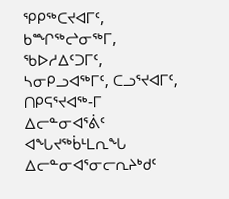ᕿᑭᖅᑕᔪᐊᒥᑦ, ᑲᙱᖅᖠᓂᖅᒥ, ᖃᐅᓱᐃᑦᑐᒥᑦ, ᓴᓂᑭᓗᐊᖅᒥᑦ, ᑕᓗᕐᔪᐊᒥᑦ, ᑎᑭᕋᕐᔪᐊᖅ-ᒥ
ᐃᓕᓐᓂᐊᕐᕖᑦ ᐊᖓᔪᖅᑳᒻᒪᕆᖓ ᐃᓕᓐᓂᐊᕐᓂᓕᕆᔨᒃᑯᑦ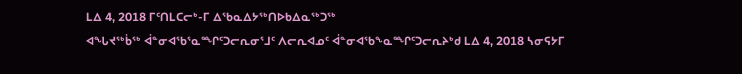ᒪᐃ 4, 2018 ᒥᑦᑎᒪᑕᓕᒃ-ᒥ ᐃᖃᓇᐃᔭᖅᑎᐅᑲᐃᓇᖅᑐᖅ
ᐊᖓᔪᖅᑳᖅ ᐋᓐᓂᐊᖃᕐᓇᙱᑦᑐᓕᕆᓂᕐᒧᑦ ᐱᓕᕆᐊᓄᑦ ᐋᓐᓂᐊᖃᖕᓇᙱᑦᑐᓕᕆᔨᒃᑯ ᒪᐃ 4, 2018 ᓴᓂᕋᔭᒥ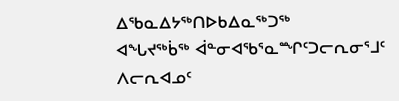ᐃᖃᓇᐃᔭᖅᑎᐅᑲᐃᓇᖅᑐᖅ
ᐊᖓᔪᖅᑳᖅ ᐋᓐᓂᐊᖃᕐᓇᙱᑦᑐᓕᕆᓂᕐᒧᑦ ᐱᓕᕆᐊᓄᑦ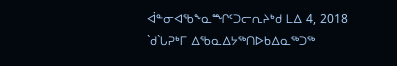ᐋᓐᓂᐊᖃᖕᓇᙱᑦᑐᓕᕆᔨᒃᑯ ᒪᐃ 4, 2018 `ᑯ`ᒐᕈᒃᒥ ᐃᖃᓇᐃᔭᖅᑎᐅᑲᐃᓇᖅᑐᖅ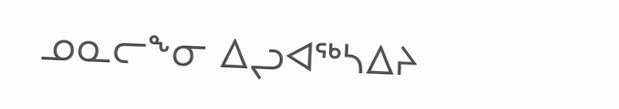ᓄᓇᓕᖕᓂ ᐃᖢᐊᖅᓴᐃᔨ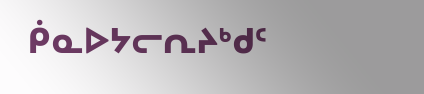ᑮᓇᐅᔭᓕᕆᔨᒃᑯᑦ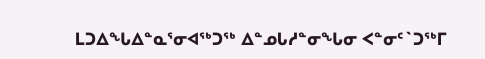ᒪᑐᐃᖓᐃᓐᓇᕐᓂᐊᖅᑐᖅ ᐃᓐᓄᒐᓱᓐᓂᖓᓂ ᐸᓐᓂᑦ`ᑐᖅᒥ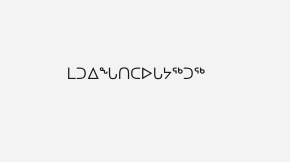ᒪᑐᐃᖓᑎᑕᐅᒐᔭᖅᑐᖅ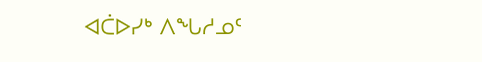ᐊᑖᐅᓯᒃ ᐱᖓᓱᓄᑦ